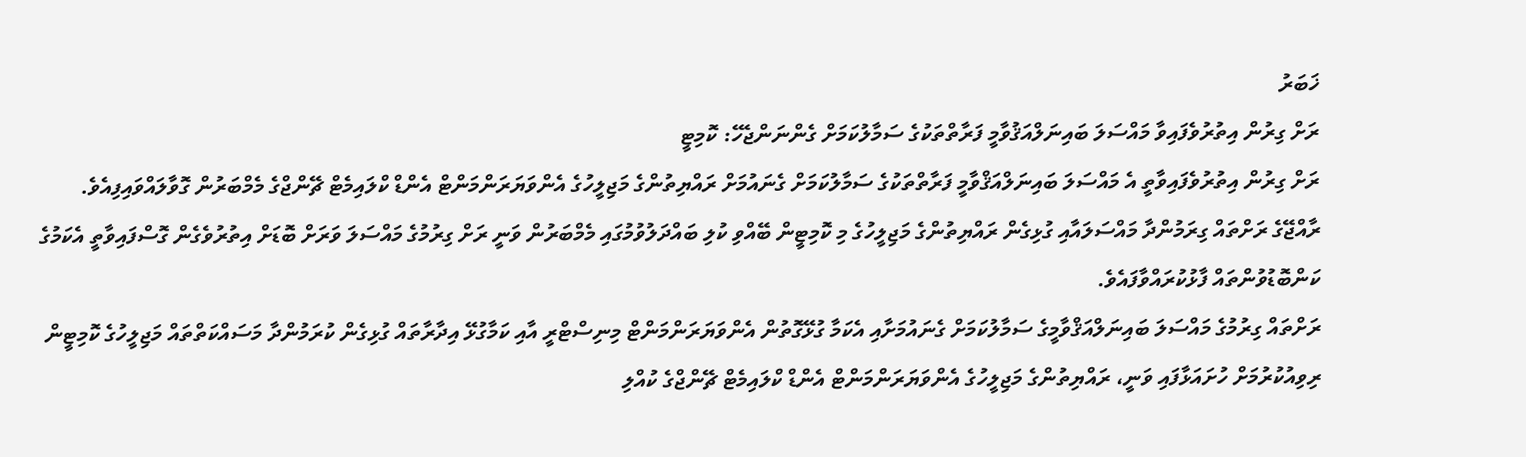ޚަބަރު
ރަށް ގިރުން އިތުރުވެފައިވާ މައްސަލަ ބައިނަލްއަޤުވާމީ ފަރާތްތަކުގެ ސަމާލުކަމަށް ގެންނަންޖެހޭ: ކޮމިޓީ
ރަށް ގިރުން އިތުރުވެފައިވާތީ އެ މައްސަލަ ބައިނަލްއަޤްވާމީ ފަރާތްތަކުގެ ސަމާލުކަމަށް ގެނައުމަށް ރައްޔިތުންގެ މަޖިލީހުގެ އެންވަޔަރަންމަންޓް އެންޑް ކްލައިމެޓް ޗޭންޖްގެ މެމްބަރުން ގޮވާލައްވައިފިއެވެ.
ރާއްޖޭގެ ރަށްތައް ގިރަމުންދާ މައްސަލައާއި ގުޅިގެން ރައްޔިތުންގެ މަޖިލީހުގެ މި ކޮމިޓީން ބޭއްވި ކުލި ބައްދަލުވުމުގައި މެމްބަރުން ވަނީ ރަށް ގިރުމުގެ މައްސަލަ ވަރަށް ބޮޑަށް އިތުރުވެގެން ގޮސްފައިވާތީ އެކަމުގެ ކަންބޮޑުވުންތައް ފާޅުކުރައްވާފައެވެ.
ރަށްތައް ގިރުމުގެ މައްސަލަ ބައިނަލްއަޤްވާމީގެ ސަމާލުކަމަށް ގެނައުމަށާއި އެކަމާ ގުޅޭގޮތުން އެންވަޔަރަންމަންޓް މިނިސްޓްރީ އާއި ކަމާގުޅޭ އިދާރާތައް ގުޅިގެން ކުރަމުންދާ މަސައްކަތްތައް މަޖިލީހުގެ ކޮމިޓީން ރިވިއުކުރުމަށް ހުށައަޅާފައި ވަނީ، ރައްޔިތުންގެ މަޖިލީހުގެ އެންވަޔަރަންމަންޓް އެންޑް ކްލައިމެޓް ޗޭންޖްގެ ކުއްލި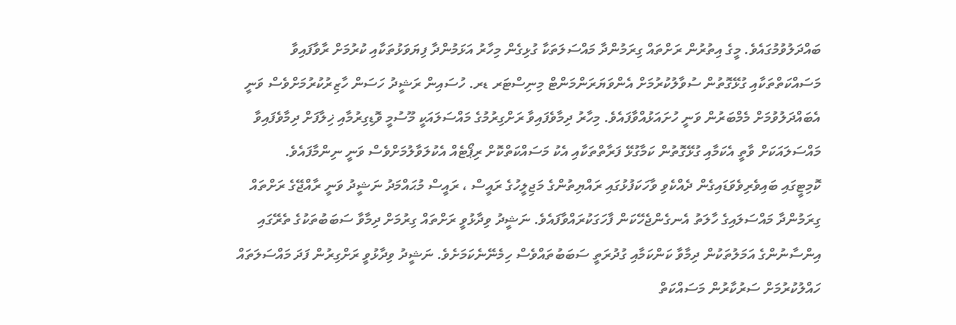ބައްދަލުވުމުގައެވެ. މީގެ އިތުރުން ރަށްތައް ގިރަމުންދާ މައްސަލަތަކާ ގުޅިގެން މިހާރު އަޅަމުންދާ ފިޔަވަޅުތަކާއި ކުރުމަށް ރާވާފައިވާ މަސައްކަތްތަކާއި ގުޅޭގޮތުން ސުވާލުކުރުމަށް އެންވަޔަރަންމަންޓް މިނިސްޓަރ ޑރ. ހުސައިން ރަޝީދު ހަސަން ހާޒިރުކުރުމަށްވެސް ވަނީ އެބައްދަލުވުމަށް މެމްބަރުން ވަނީ ހުށައަޅުއްވާފައެވެ. މިހާރު ދިމާވެފައިވާ ރަށްގިރުމުގެ މައްސަލައަކީ މޫސުމީ ވޮޑިގިރުމާއި ޚިލާފަށް ދިމާވެފައިވާ މައްސަލައަކަށް ވާތީ އެކަމާއި ގުޅޭގޮތުން ކަމާގުޅޭ ފަރާތްތަކާއި އެކު މަސައްކަތްކޮށް ރިޕޯޓެއް އެކުލަވާލުމަށްވެސް ވަނީ ނިންމާފައެވެ.
ކޮމިޓީގައި ބައިވެރިވެވަޑައިގެން ދެއްކެވި ވާހަކަފުޅުގައި ރައްޔިތުންގެ މަޖިލީހުގެ ރައީސް ، ރައީސް މުޙައްމަދު ނަޝީދު ވަނީ ރާއްޖޭގެ ރަށްތައް ގިރަމުންދާ މައްސަލައިގެ ހާލަތު އެނގެންޖެހޭކަން ފާހަގަކުރައްވާފައެވެ. ނަޝީދު ވިދާޅުވީ ރަށްތައް ގިރުމަށް ދިމާވާ ސަބަބުތަކުގެ ތެރޭގައި އިންސާނުންގެ އަމަލުތަކުން ދިމާވާ ކަންކަމާއި ގުދުރަތީ ސަބަބުތައްވެސް ހިމެނޭނެކަމަށެވެ. ނަޝީދު ވިދާޅުވީ ރަށްގިރުން ފަދަ މައްސަލަތައް ހައްލުކުރުމަށް ސަރުކާރުން މަސައްކަތް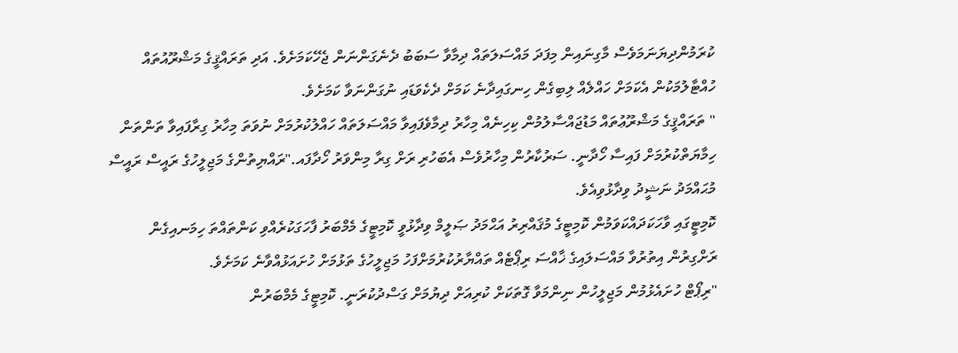ކުރަމުންދިޔަނަމަވެސް މާގިނައިން މިފަދަ މައްސަލަތައް ދިމާވާ ސަބަބު ދެނެގަންނަން ޖެހޭކަމަށެވެ. އަދި ތަރައްޤީގެ މަޝްރޫއުތައް ހުއްޓާލުމަކުން އެކަމަށް ހައްލެއް ލިބިގެން ހިނގައިދާނެ ކަމަށް ދެކެވަޑައި ނުގަންނަވާ ކަމަށެވެ.
" ތަރައްޤީގެ މަޝްރޫޢުތައް މަޑުޖައްސާލުމުން ކިހިނެއް މިހާރު ދިމާވެފައިވާ މައްސަލަތައް ހައްލުކުރުމަށް ނުވަތަ މިހާރު ގިރާފައިވާ ތަންތަން ހިމާޔަތްކުރުމަށް ފައިސާ ހޯދާނީ. ސަރުކާރުން މިހާރުވެސް އެބަހުރި ރަށް ގިރާ މިންވަރު ހޯދާފައ."ރައްޔިތުންގެ މަޖިލީހުގެ ރައީސް ރައީސް މުޙައްމަދު ނަޝީދު ވިދާޅުވިއެވެ.
ކޮމިޓީގައި ވާހަކަދައްކަވަމުން ކޮމިޓީގެ މުޤައްރިރު އަޙްމަދު ޞަލީމް ވިދާޅުވީ ކޮމިޓީގެ މެމްބަރު ފާހަގަކުރެއްވި ކަންތައްތަ ހިމަނއިގެން ރަށްގިރުން އިތުރުވާ މައްސަލައިގެ ޚާއްސަ ރިޕޯޓެއް ތައްޔާރުކުރުމަށްފަހު މަޖިލީހުގެ ތަޅުމަށް ހުށައަޅުއްވާނެ ކަމަށެވެ.
"ރިޕޯޓް ހުށައެޅުމުން މަޖިލީހުން ނިންމަވާ ގޮތަކަށް ކުރިއަށް ދިޔުމަށް ގަސްދުކުރަނީ. ކޮމިޓީގެ މެމްބަރުން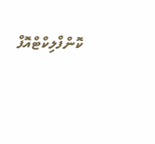ކޮންފްލިކްޓްއޮފް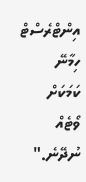އިންޓްރެސްޓް ހިމާނޭ ކަމަކަށް ވޯޓެއް ނުދޭނެ."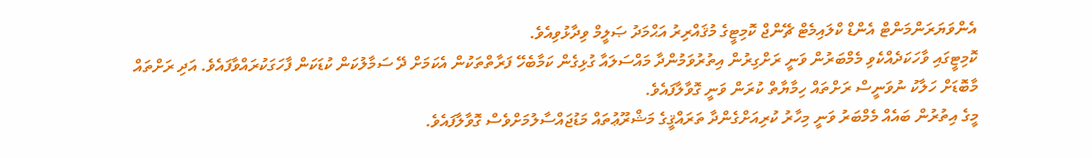އެންވަޔަރަންމަންޓް އެންޑް ކްލައިމެޓް ޗޭންޖް ކޮމިޓީގެ މުޤައްރިރު އަޙްމަދު ޞަލީމް ވިދާޅުވިއެވެ.
ކޮމިޓީގައި ވާހަކަދެއްކެވި މެމްބަރުން ވަނީ ރަށްގިރުން އިތުރުވަމުންދާ މައްސަލައާ ގުޅިގެން ކަމާބެހޭ ފަރާތްތަކުން އެކަމަށް ދޭ ސަމާލުކަން ކުޑަކަން ފާހަގަކުރައްވާފައެވެ. އަދި ރަށްތައް މާބޮޑަށް ހަލާކު ނުވަނީސް ރަށްތައް ހިމާޔާތް ކުރަން ވަނީ ގޮވާލާފައެވެ.
މީގެ އިތުރުން ބައެއް މެމްބަރު ވަނީ މިހާރު ކުރިއަށްގެންދާ ތަރައްޤީގެ މަޝްރޫޢުތައް މަޑުޖައްސާލުމަށްވެސް ގޮވާލާފައެވެ.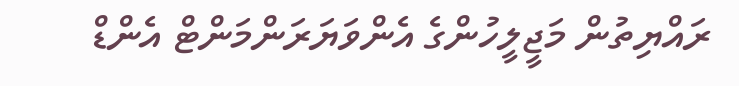ރައްޔިތުން މަޖީލީހުންގެ އެންވަޔަރަންމަންޓް އެންޑް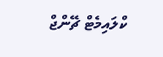ކްލައިމެޓް ޗޭންޖް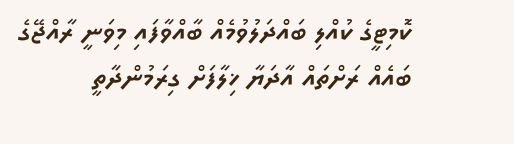ކޮމިޓީގެ ކުއްލި ބައްދަލުވުމެއް ބާއްވާފައި މިވަނީ ރާއްޖޭގެ ބައެއް ރަށްތައް އާދަޔާ ޚިލާފަށް ގިރަމުންދާތީ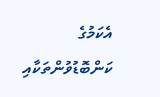އެކަމުގެ ކަންބޮޑުވުންތަކާއި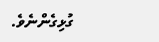ގުޅިގެންނެވެ.